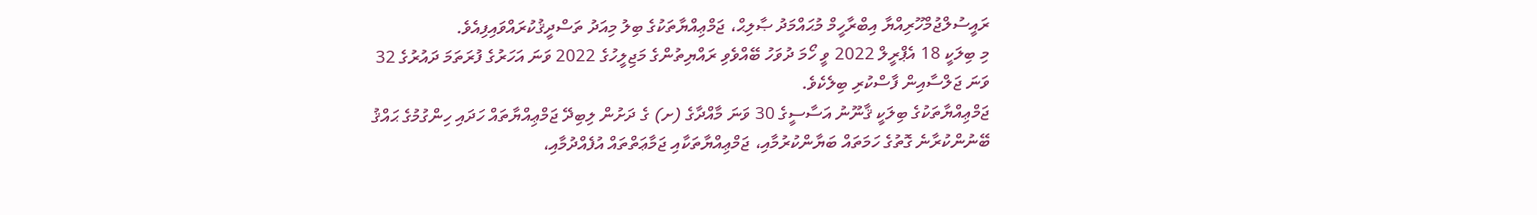ރައީސުލްޖުމްހޫރިއްޔާ އިބްރާހީމް މުޙައްމަދު ޞާލިޙް، ޖަމްޢިއްޔާތަކުގެ ބިލު މިއަދު ތަސްދީޤުކުރައްވައިފިއެވެ.
މި ބިލަކީ 18 އެޕްރީލް 2022 ވީ ހޯމަ ދުވަހު ބޭއްވެވި ރައްޔިތުންގެ މަޖިލީހުގެ 2022 ވަނަ އަހަރުގެ ފުރަތަމަ ދައުރުގެ 32 ވަނަ ޖަލްސާއިން ފާސްކުރި ބިލެކެވެ.
ޖަމްޢިއްޔާތަކުގެ ބިލަކީ ޤާނޫނު އަސާސީގެ 30 ވަނަ މާއްދާގެ (ށ) ގެ ދަށުން ލިބިދޭ ޖަމްޢިއްޔާތައް ހަދައި ހިންގުމުގެ ޙައްޤު ބޭނުންކުރާނެ ގޮތުގެ ހަމަތައް ބަޔާންކުރުމާއި، ޖަމްޢިއްޔާތަކާއި ޖަމާޢަތްތައް އުފެއްދުމާއި،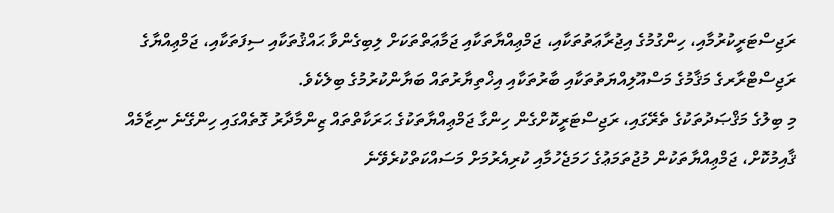ރަޖިސްޓަރީކުރުމާއި، ހިންގުމުގެ އިޖުރާޢަތުތަކާއި، ޖަމްޢިއްޔާތަކާއި ޖަމާޢަތްތަކަށް ލިބިގެންވާ ޙައްޤުތަކާއި ސިފަތަކާއި، ޖަމްޢިއްޔާގެ ރަޖިސްޓްރާރގެ މަޤާމުގެ މަސްއޫލިއްޔަތުތަކާއި ބާރުތަކާއި އިޚްތިޔާރުތައް ބަޔާންކުރުމުގެ ބިލެކެވެ.
މި ބިލުގެ މަޤްޞަދުތަކުގެ ތެރޭގައި، ރަޖިސްޓަރީކޮށްގެން ހިންގާ ޖަމްޢިއްޔާތަކުގެ ޙަރަކާތްތައް ޒިންމާދާރު ގޮތެއްގައި ހިންގޭނެ ނިޒާމެއް ޤާއިމުކޮށް، ޖަމްޢިއްޔާތަކުން މުޖުތަމަޢުގެ ހަމަޖެހުމާއި ކުރިއެރުމަށް މަސައްކަތްކުރެވޭނެ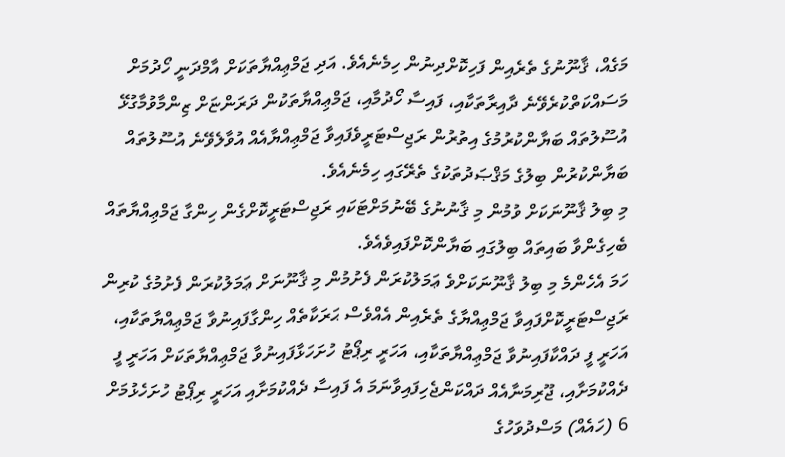މަގެއް، ޤާނޫނުގެ ތެރެއިން ފަހިކޮށްދިނުން ހިމެނެއެވެ. އަދި ޖަމްޢިއްޔާތަކަށް އާމްދަނީ ހޯދުމަށް މަސައްކަތްކުރެވޭނެ ދާއިރާތަކާއި، ފައިސާ ހޯދުމާއި، ޖަމްޢިއްޔާތަކުން ދަރަންޏަށް ޒިންމާވުމާގުޅޭ އުސޫލުތައް ބަޔާންކުރުމުގެ އިތުރުން ރަޖިސްޓަރީވެފައިވާ ޖަމްޢިއްޔާއެއް އުވާލެވޭނެ އުސޫލުތައް ބަޔާންކުރުން ބިލުގެ މަޤްޞަދުތަކުގެ ތެރޭގައި ހިމެނެއެވެ.
މި ބިލު ޤާނޫނަކަށް ވުމުން މި ޤާނުނުގެ ބޭނުމަށްޓަކައި ރަޖިސްޓަރީކޮށްގެން ހިންގާ ޖަމްޢިއްޔާތައް ބެހިގެންވާ ބައިތައް ބިލުގައި ބަޔާންކޮށްފައިވެއެވެ.
ހަމަ އެހެންމެ މި ބިލު ޤާނޫނަކަށްވެ ޢަމަލުކުރަން ފެށުމުން މި ޤާނޫނަށް ޢަމަލުކުރަން ފެށުމުގެ ކުރިން ރަޖިސްޓަރީކޮށްފައިވާ ޖަމްޢިއްޔާގެ ތެރެއިން އެއްވެސް ޙަރަކާތެއް ހިންގާފައިނުވާ ޖަމްޢިއްޔާތަކާއި، އަހަރީ ފީ ދައްކާފައިނުވާ ޖަމްޢިއްޔާތަކާއި، އަހަރީ ރިޕޯޓު ހުށަހަޅާފައިނުވާ ޖަމްޢިއްޔާތަކަށް އަހަރީ ފީ ދެއްކުމަށާއި، ޖޫރިމަނާއެއް ދައްކަންޖެހިފައިވާނަމަ އެ ފައިސާ ދެއްކުމަށާއި އަހަރީ ރިޕޯޓު ހުށަހެޅުމަށް 6 (ހައެއް) މަސްދުވަހުގެ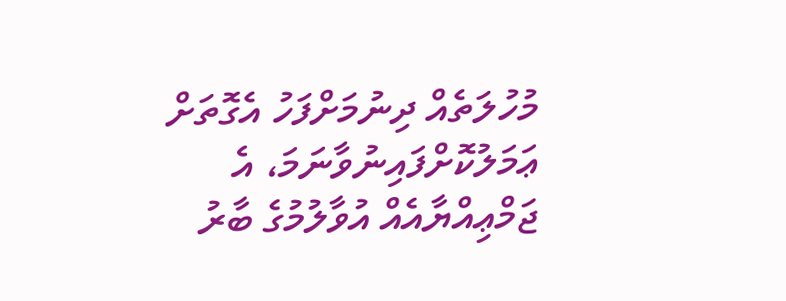މުހުލަތެއް ދިނުމަށްފަހު އެގޮތަށް ޢަމަލުކޮށްފައިނުވާނަމަ، އެ ޖަމްޢިއްޔާއެއް އުވާލުމުގެ ބާރު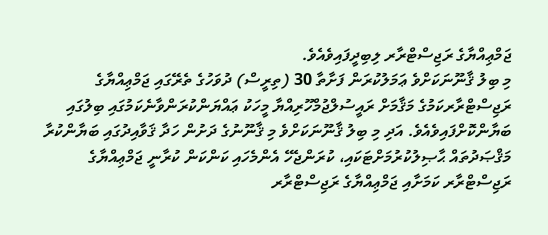ޖަމްޢިއްޔާގެ ރަޖިސްޓްރާރ ލިބިދީފައިވެއެވެ.
މި ބިލު ޤާނޫނަކަށްވެ ޢަމަލުކުރަން ފަށާތާ 30 (ތިރީސް) ދުވަހުގެ ތެރޭގައި ޖަމްޢިއްޔާގެ ރަޖިސްޓްރާރކަމުގެ މަޤާމަށް ރައީސުލްޖުމްހޫރިއްޔާ މީހަކު ޢައްޔަންކުރަންވާނެކަމުގައި ބިލުގައި ބަޔާންކޮށްފައިވެއެވެ. އަދި މި ބިލު ޤާނޫނަކަށްވެ މި ޤާނޫނުގެ ދަށުން ހަދާ ޤަވާއިދުގައި ބަޔާންކުރާ މަޤްޞަދުތައް ޙާޞިލުކުރުމަށްޓަކައި، ކުރަންޖެހޭ އެންމެހައި ކަންކަން ކުރާނީ ޖަމްޢިއްޔާގެ ރަޖިސްޓްރާރ ކަމަށާއި ޖަމްޢިއްޔާގެ ރަޖިސްޓްރާރ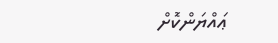ޢައްޔަންކޮށް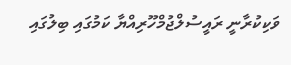ވަކިކުރާނީ ރައީސުލްޖުމްހޫރިއްޔާ ކަމުގައި ބިލުގައި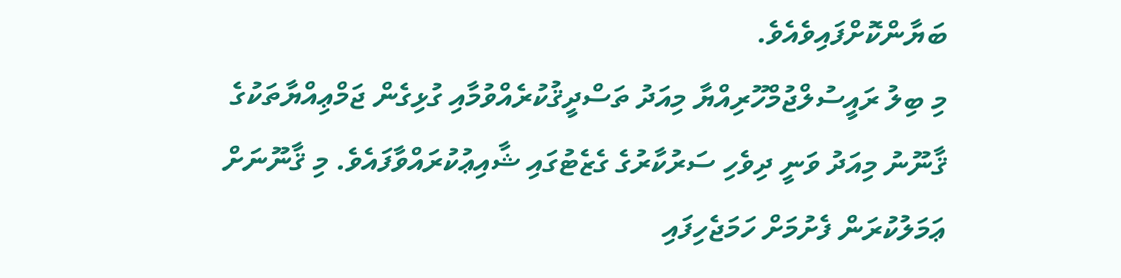ބަޔާންކޮށްފައިވެއެވެ.
މި ބިލު ރައީސުލްޖުމްހޫރިއްޔާ މިއަދު ތަސްދީޤުކުރެއްވުމާއި ގުޅިގެން ޖަމްޢިއްޔާތަކުގެ ޤާނޫނު މިއަދު ވަނީ ދިވެހި ސަރުކާރުގެ ގެޒެޓުގައި ޝާއިޢުކުރައްވާފައެވެ. މި ޤާނޫނަށް ޢަމަލުކުރަން ފެށުމަށް ހަމަޖެހިފައި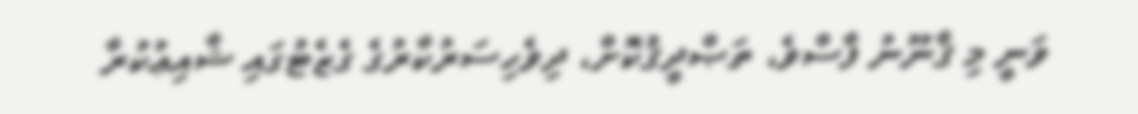ވަނީ މި ޤާނޫނު ފާސްވެ، ތަޞްދީޤުކޮށް، ދިވެހިސަރުކާރުގެ ގެޒެޓުގައި ޝާއިޢުކުރާ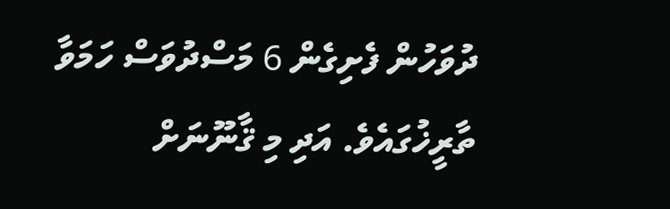ދުވަހުން ފެށިގެން 6 މަސްދުވަސް ހަމަވާ ތާރީޚުގައެވެ. އަދި މި ޤާނޫނަށް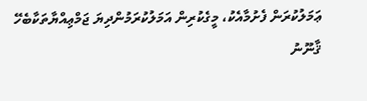ޢަމަލުކުރަން ފެށުމާއެކު، މީގެކުރިން އަމަލުކުރަމުންދިޔަ ޖަމްޢިއްޔާތަކާބެހޭ ޤާނޫނު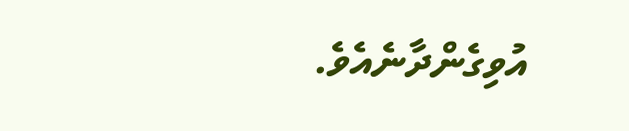އުވިގެންދާނެއެވެ.